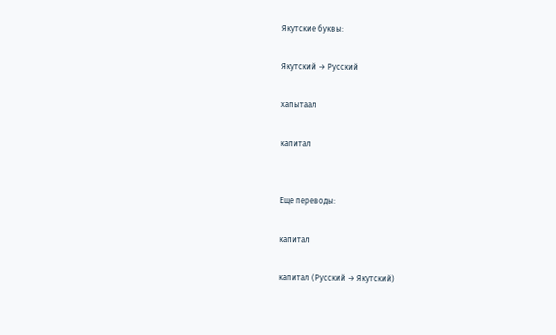Якутские буквы:

Якутский → Русский

хапытаал

капитал


Еще переводы:

капитал

капитал (Русский → Якутский)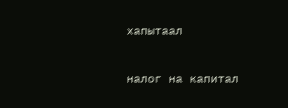хапытаал

налог на капитал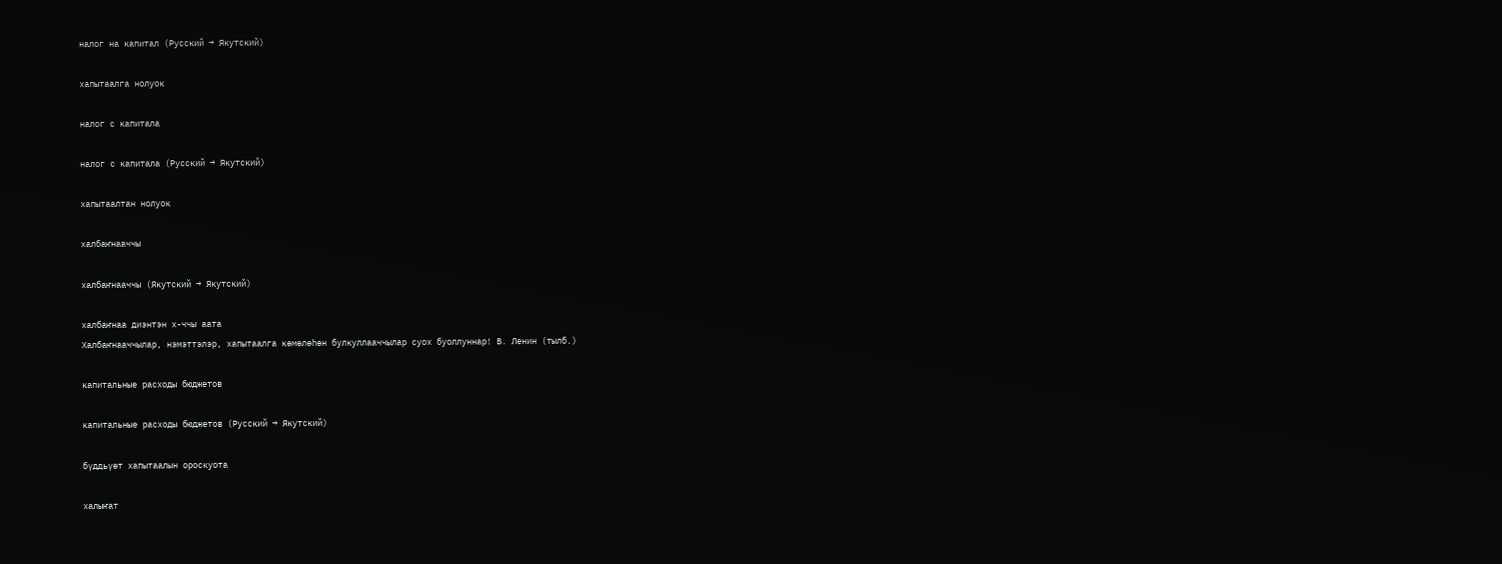налог на капитал (Русский → Якутский)

хапытаалга нолуок

налог с капитала

налог с капитала (Русский → Якутский)

хапытаалтан нолуок

халбаҥнааччы

халбаҥнааччы (Якутский → Якутский)

халбаҥнаа диэнтэн х-ччы аата
Халбаҥнааччылар, нэмэттэлэр, хапытаалга көмөлөһөн булкуллааччылар суох буоллуннар! В. Ленин (тылб.)

капитальные расходы бюджетов

капитальные расходы бюджетов (Русский → Якутский)

бүддьүөт хапытаалын ороскуота

халыҥат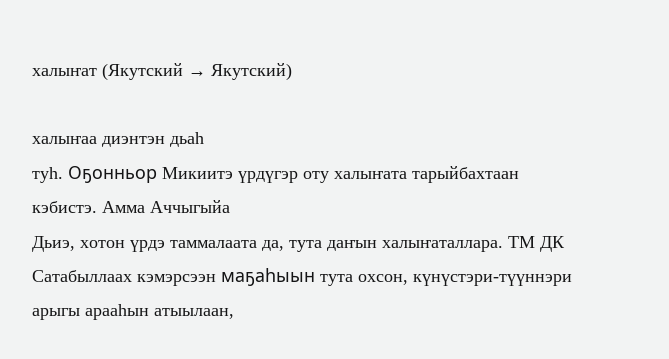халыҥат (Якутский → Якутский)

халыҥаа диэнтэн дьаһ
туһ. Оҕонньор Микиитэ үрдүгэр оту халыҥата тарыйбахтаан кэбистэ. Амма Аччыгыйа
Дьиэ, хотон үрдэ таммалаата да, тута даҥын халыҥаталлара. ТМ ДК
Сатабыллаах кэмэрсээн маҕаһыын тута охсон, күнүстэри-түүннэри арыгы арааһын атыылаан,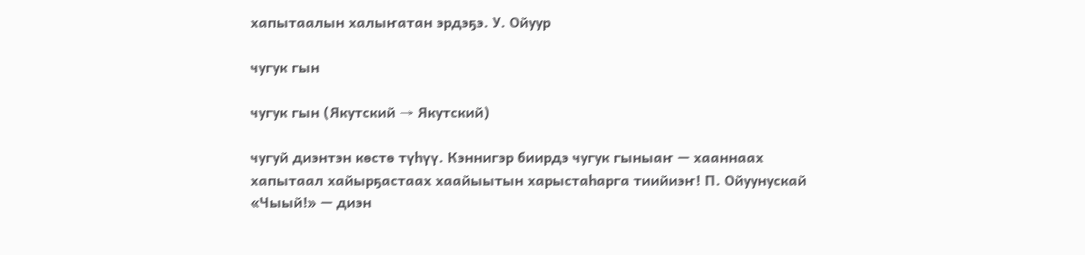хапытаалын халыҥатан эрдэҕэ. У. Ойуур

чугук гын

чугук гын (Якутский → Якутский)

чугуй диэнтэн көстө түһүү. Кэннигэр биирдэ чугук гыныаҥ — хааннаах хапытаал хайырҕастаах хаайыытын харыстаһарга тиийиэҥ! П. Ойуунускай
«Чыый!» — диэн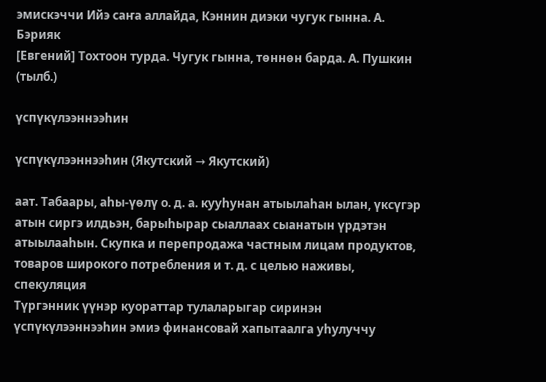эмискэччи Ийэ саҥа аллайда, Кэннин диэки чугук гынна. А. Бэрияк
[Евгений] Тохтоон турда. Чугук гынна, төннөн барда. А. Пушкин (тылб.)

үспүкүлээннээһин

үспүкүлээннээһин (Якутский → Якутский)

аат. Табаары, аһы-үөлү о. д. а. кууһунан атыылаһан ылан, үксүгэр атын сиргэ илдьэн, барыһырар сыаллаах сыанатын үрдэтэн атыылааһын. Скупка и перепродажа частным лицам продуктов, товаров широкого потребления и т. д. с целью наживы, спекуляция
Түргэнник үүнэр куораттар тулаларыгар сиринэн үспүкүлээннээһин эмиэ финансовай хапытаалга уһулуччу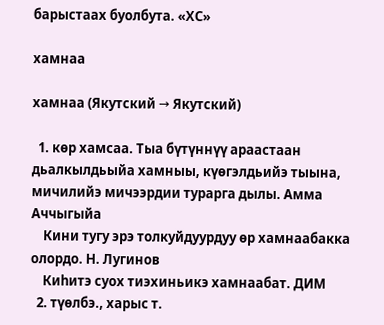барыстаах буолбута. «ХС»

хамнаа

хамнаа (Якутский → Якутский)

  1. көр хамсаа. Тыа бүтүннүү араастаан дьалкылдьыйа хамныы, күөгэлдьийэ тыына, мичилийэ мичээрдии турарга дылы. Амма Аччыгыйа
    Кини тугу эрэ толкуйдуурдуу өр хамнаабакка олордо. Н. Лугинов
    Киһитэ суох тиэхиньикэ хамнаабат. ДИМ
  2. түөлбэ., харыс т.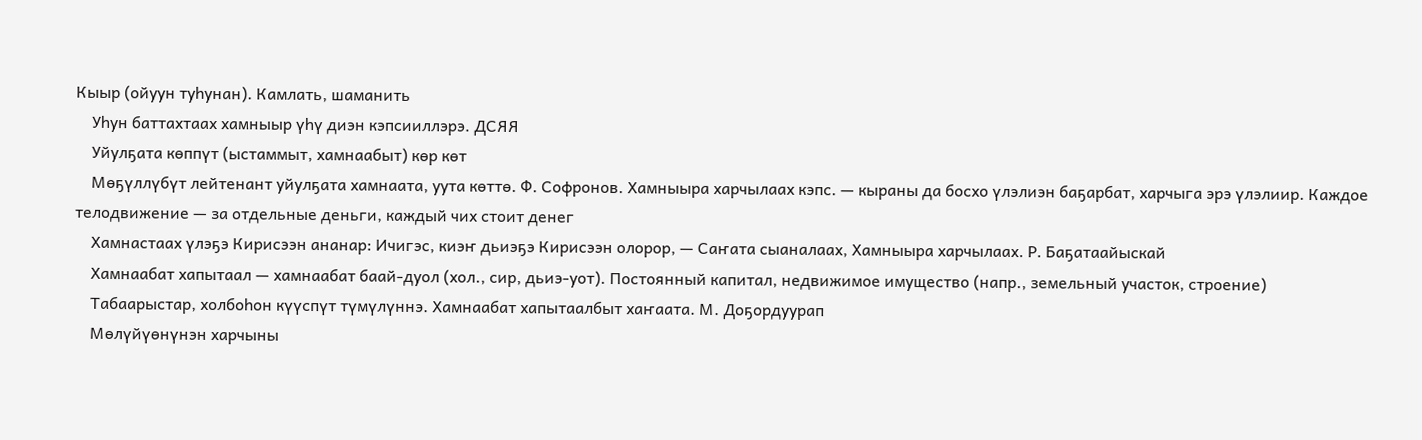Кыыр (ойуун туһунан). Камлать, шаманить
    Уһун баттахтаах хамныыр үһү диэн кэпсииллэрэ. ДСЯЯ
    Уйулҕата көппүт (ыстаммыт, хамнаабыт) көр көт
    Мөҕүллүбүт лейтенант уйулҕата хамнаата, уута көттө. Ф. Софронов. Хамныыра харчылаах кэпс. — кыраны да босхо үлэлиэн баҕарбат, харчыга эрэ үлэлиир. Каждое телодвижение — за отдельные деньги, каждый чих стоит денег
    Хамнастаах үлэҕэ Кирисээн ананар: Ичигэс, киэҥ дьиэҕэ Кирисээн олорор, — Саҥата сыаналаах, Хамныыра харчылаах. Р. Баҕатаайыскай
    Хамнаабат хапытаал — хамнаабат баай-дуол (хол., сир, дьиэ-уот). Постоянный капитал, недвижимое имущество (напр., земельный участок, строение)
    Табаарыстар, холбоһон күүспүт түмүлүннэ. Хамнаабат хапытаалбыт хаҥаата. М. Доҕордуурап
    Мөлүйүөнүнэн харчыны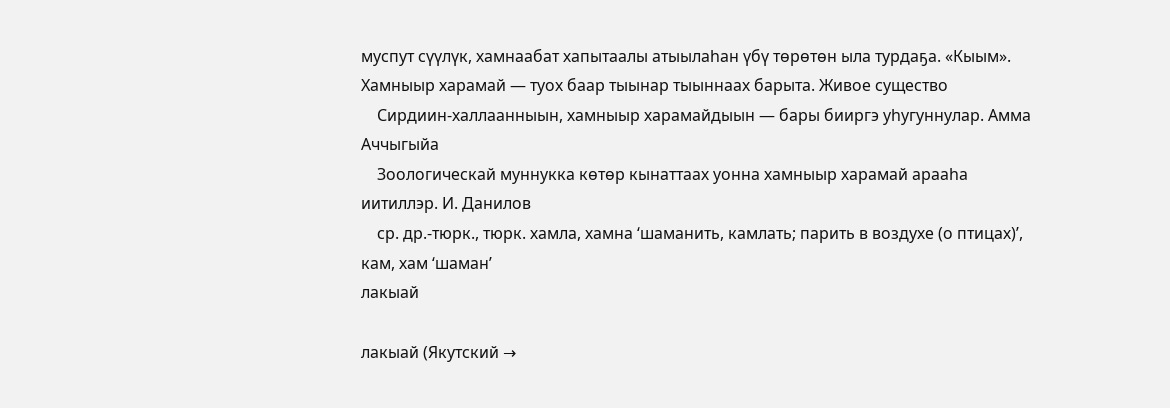муспут сүүлүк, хамнаабат хапытаалы атыылаһан үбү төрөтөн ыла турдаҕа. «Кыым». Хамныыр харамай — туох баар тыынар тыыннаах барыта. Живое существо
    Сирдиин-халлаанныын, хамныыр харамайдыын — бары бииргэ уһугуннулар. Амма Аччыгыйа
    Зоологическай муннукка көтөр кынаттаах уонна хамныыр харамай арааһа иитиллэр. И. Данилов
    ср. др.-тюрк., тюрк. хамла, хамна ‘шаманить, камлать; парить в воздухе (о птицах)’, кам, хам ‘шаман’
лакыай

лакыай (Якутский →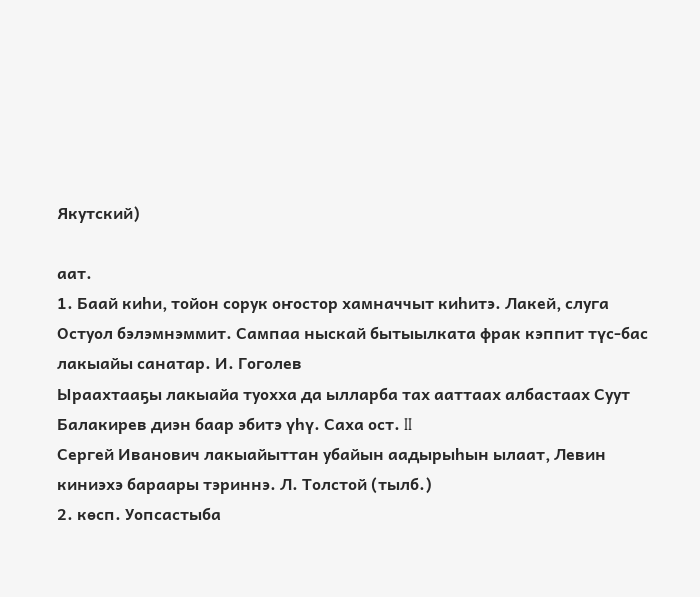Якутский)

аат.
1. Баай киһи, тойон сорук оҥостор хамначчыт киһитэ. Лакей, слуга
Остуол бэлэмнэммит. Сампаа ныскай бытыылката фрак кэппит түс-бас лакыайы санатар. И. Гоголев
Ыраахтааҕы лакыайа туохха да ылларба тах ааттаах албастаах Суут Балакирев диэн баар эбитэ үһү. Саха ост. II
Сергей Иванович лакыайыттан убайын аадырыһын ылаат, Левин киниэхэ бараары тэриннэ. Л. Толстой (тылб.)
2. көсп. Уопсастыба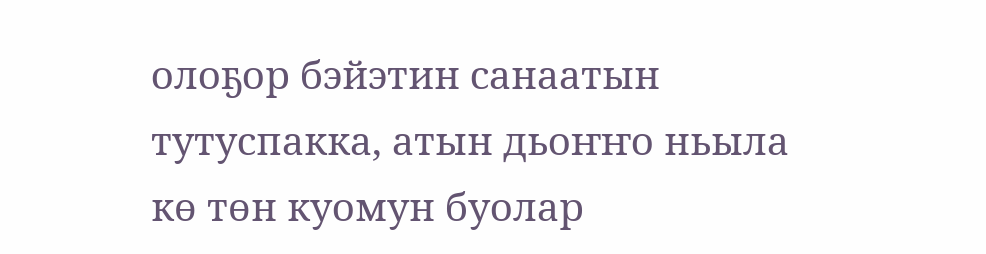олоҕор бэйэтин санаатын тутуспакка, атын дьоҥҥо ньыла кө төн куомун буолар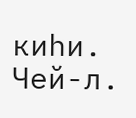киһи. Чей-л.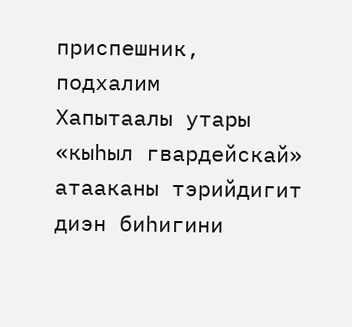приспешник, подхалим
Хапытаалы утары «кыһыл гвардейскай» атааканы тэрийдигит диэн биһигини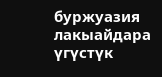буржуазия лакыайдара үгүстүк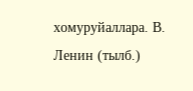хомуруйаллара. В. Ленин (тылб.)